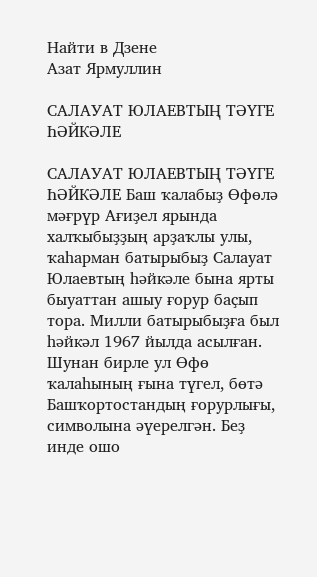Найти в Дзене
Азат Ярмуллин

САЛАУАТ ЮЛАЕВТЫҢ ТӘҮГЕ ҺӘЙКӘЛЕ

САЛАУАТ ЮЛАЕВТЫҢ ТӘҮГЕ ҺӘЙКӘЛЕ Баш ҡалабыҙ Өфөлә мәғрүр Ағиҙел ярында халҡыбыҙҙың арҙаҡлы улы, ҡаһарман батырыбыҙ Салауат Юлаевтың һәйкәле бына ярты быуаттан ашыу ғорур баҫып тора. Милли батырыбыҙға был һәйкәл 1967 йылда асылған. Шунан бирле ул Өфө ҡалаһының ғына түгел, бөтә Башҡортостандың ғорурлығы, символына әүерелгән. Беҙ инде ошо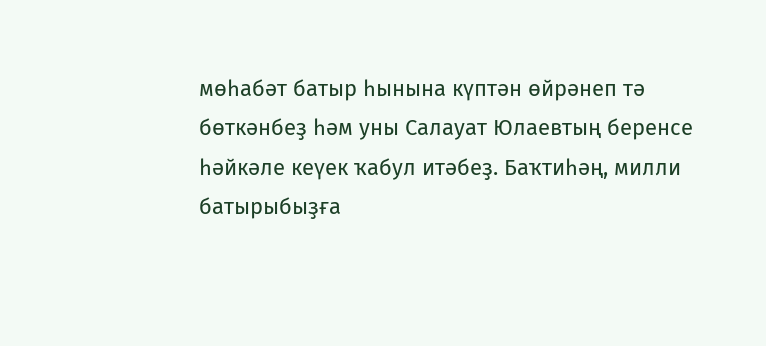мөһабәт батыр һынына күптән өйрәнеп тә бөткәнбеҙ һәм уны Салауат Юлаевтың беренсе һәйкәле кеүек ҡабул итәбеҙ. Баҡтиһәң, милли батырыбыҙға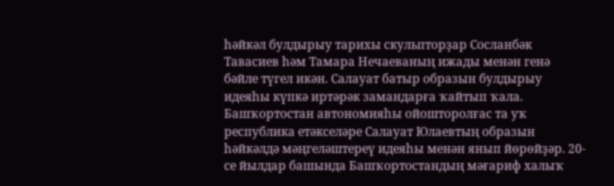һәйкәл булдырыу тарихы скульпторҙар Сосланбәк Тавасиев һәм Тамара Нечаеваның ижады менән генә бәйле түгел икән. Салауат батыр образын булдырыу идеяһы күпкә иртәрәк замандарға ҡайтып ҡала. Башҡортостан автономияһы ойошторолғас та уҡ республика етәкселәре Салауат Юлаевтың образын һәйкәлдә мәңгеләштереү идеяһы менән янып йөрөйҙәр. 20-се йылдар башында Башҡортостандың мәғариф халыҡ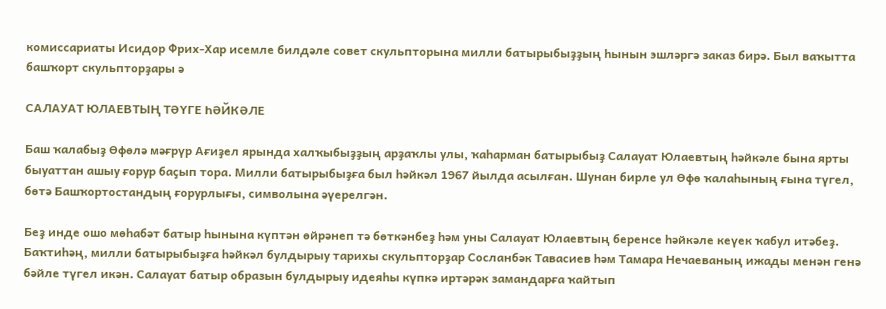комиссариаты Исидор Фрих-Хар исемле билдәле совет скульпторына милли батырыбыҙҙың һынын эшләргә заказ бирә. Был ваҡытта башҡорт скульпторҙары ә

САЛАУАТ ЮЛАЕВТЫҢ ТӘҮГЕ ҺӘЙКӘЛЕ

Баш ҡалабыҙ Өфөлә мәғрүр Ағиҙел ярында халҡыбыҙҙың арҙаҡлы улы, ҡаһарман батырыбыҙ Салауат Юлаевтың һәйкәле бына ярты быуаттан ашыу ғорур баҫып тора. Милли батырыбыҙға был һәйкәл 1967 йылда асылған. Шунан бирле ул Өфө ҡалаһының ғына түгел, бөтә Башҡортостандың ғорурлығы, символына әүерелгән.

Беҙ инде ошо мөһабәт батыр һынына күптән өйрәнеп тә бөткәнбеҙ һәм уны Салауат Юлаевтың беренсе һәйкәле кеүек ҡабул итәбеҙ. Баҡтиһәң, милли батырыбыҙға һәйкәл булдырыу тарихы скульпторҙар Сосланбәк Тавасиев һәм Тамара Нечаеваның ижады менән генә бәйле түгел икән. Салауат батыр образын булдырыу идеяһы күпкә иртәрәк замандарға ҡайтып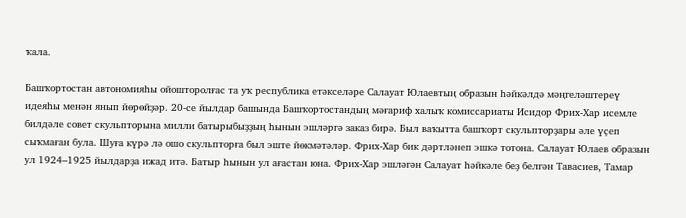ҡала.

Башҡортостан автономияһы ойошторолғас та уҡ республика етәкселәре Салауат Юлаевтың образын һәйкәлдә мәңгеләштереү идеяһы менән янып йөрөйҙәр. 20-се йылдар башында Башҡортостандың мәғариф халыҡ комиссариаты Исидор Фрих-Хар исемле билдәле совет скульпторына милли батырыбыҙҙың һынын эшләргә заказ бирә. Был ваҡытта башҡорт скульпторҙары әле үҫеп сыҡмаған була. Шуға күрә лә ошо скульпторға был эште йөкмәтәләр. Фрих-Хар бик дәртләнеп эшкә тотона. Салауат Юлаев образын ул 1924–1925 йылдарҙа ижад итә. Батыр һынын ул ағастан юна. Фрих-Хар эшләгән Салауат һәйкәле беҙ белгән Тавасиев, Тамар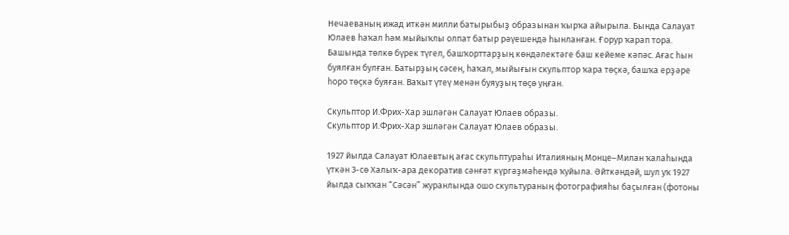Нечаеваның ижад иткән милли батырыбыҙ образынан ҡырҡа айырыла. Бында Салауат Юлаев һаҡал һәм мыйыҡлы олпат батыр рәүешендә һынланған. Ғорур ҡарап тора. Башында төлкө бүрек түгел, башҡорттарҙың көндәлектәге баш кейеме кәпәс. Ағас һын буялған булған. Батырҙың сәсен, һаҡал, мыйығын скульптор ҡара төҫкә, башҡа ерҙәре һоро төҫкә буяған. Ваҡыт үтеү менән буяуҙың төҫө уңған.

Скульптор И.Фрих-Хар эшләгән Салауат Юлаев образы.
Скульптор И.Фрих-Хар эшләгән Салауат Юлаев образы.

1927 йылда Салауат Юлаевтың ағас скульптураһы Италияның Монце–Милан ҡалаһында үткән 3-сө Халыҡ-ара декоратив сәнғәт күргәҙмәһендә ҡуйыла. Әйткәндәй, шул уҡ 1927 йылда сыҡҡан “Сәсән” журанлында ошо скультураның фотографияһы баҫылған (фотоны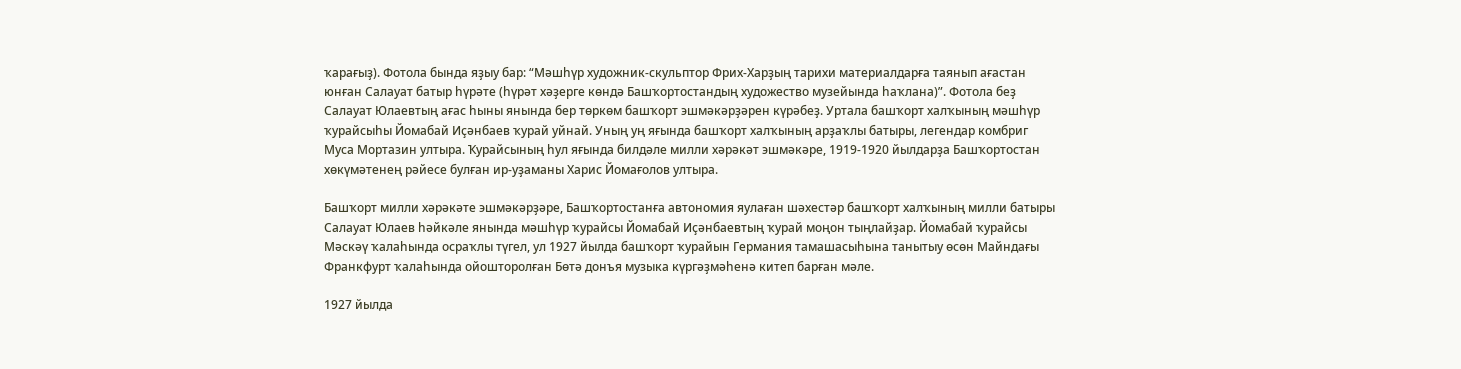ҡарағыҙ). Фотола бында яҙыу бар: “Мәшһүр художник-скульптор Фрих-Харҙың тарихи материалдарға таянып ағастан юнған Салауат батыр һүрәте (һүрәт хәҙерге көндә Башҡортостандың художество музейында һаҡлана)”. Фотола беҙ Салауат Юлаевтың ағас һыны янында бер төркөм башҡорт эшмәкәрҙәрен күрәбеҙ. Уртала башҡорт халҡының мәшһүр ҡурайсыһы Йомабай Иҫәнбаев ҡурай уйнай. Уның уң яғында башҡорт халҡының арҙаҡлы батыры, легендар комбриг Муса Мортазин ултыра. Ҡурайсының һул яғында билдәле милли хәрәкәт эшмәкәре, 1919-1920 йылдарҙа Башҡортостан хөкүмәтенең рәйесе булған ир-уҙаманы Харис Йомағолов ултыра.

Башҡорт милли хәрәкәте эшмәкәрҙәре, Башҡортостанға автономия яулаған шәхестәр башҡорт халҡының милли батыры Салауат Юлаев һәйкәле янында мәшһүр ҡурайсы Йомабай Иҫәнбаевтың ҡурай моңон тыңлайҙар. Йомабай ҡурайсы Мәскәү ҡалаһында осраҡлы түгел, ул 1927 йылда башҡорт ҡурайын Германия тамашасыһына танытыу өсөн Майндағы Франкфурт ҡалаһында ойошторолған Бөтә донъя музыка күргәҙмәһенә китеп барған мәле.

1927 йылда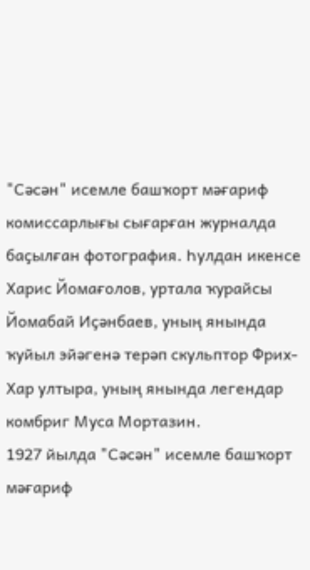"Сәсән" исемле башҡорт мәғариф комиссарлығы сығарған журналда баҫылған фотография. Һулдан икенсе Харис Йомағолов, уртала ҡурайсы Йомабай Иҫәнбаев, уның янында ҡуйыл эйәгенә терәп скульптор Фрих-Хар ултыра, уның янында легендар комбриг Муса Мортазин.
1927 йылда "Сәсән" исемле башҡорт мәғариф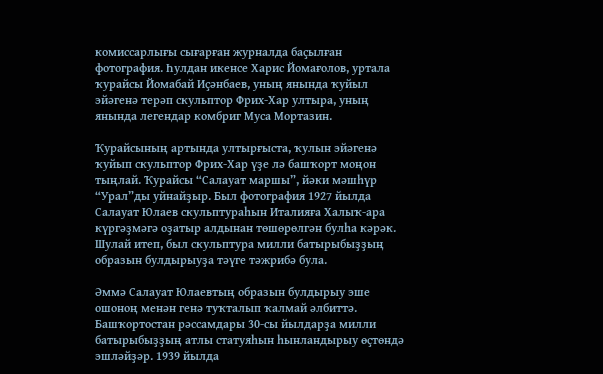комиссарлығы сығарған журналда баҫылған фотография. Һулдан икенсе Харис Йомағолов, уртала ҡурайсы Йомабай Иҫәнбаев, уның янында ҡуйыл эйәгенә терәп скульптор Фрих-Хар ултыра, уның янында легендар комбриг Муса Мортазин.

Ҡурайсының артында ултырғыста, ҡулын эйәгенә ҡуйып скульптор Фрих-Хар үҙе лә башҡорт моңон тыңлай. Ҡурайсы “Салауат маршы”, йәки мәшһүр “Урал”ды уйнайҙыр. Был фотография 1927 йылда Салауат Юлаев скульптураһын Италияға Халыҡ-ара күргәҙмәгә оҙатыр алдынан төшөрөлгән булһа кәрәк. Шулай итеп, был скульптура милли батырыбыҙҙың образын булдырыуҙа тәүге тәжрибә була.

Әммә Салауат Юлаевтың образын булдырыу эше ошоноң менән генә туҡталып ҡалмай әлбиттә. Башҡортостан рәссамдары 30-сы йылдарҙа милли батырыбыҙҙың атлы статуяһын һынландырыу өҫтөндә эшләйҙәр. 1939 йылда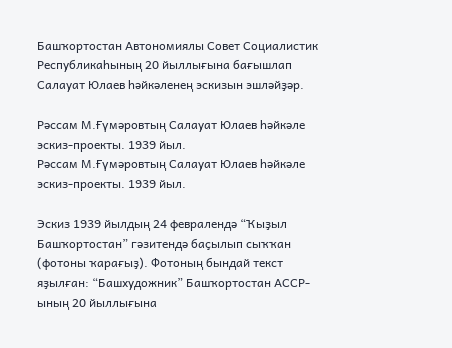Башҡортостан Автономиялы Совет Социалистик Республикаһының 20 йыллығына бағышлап Салауат Юлаев һәйкәленең эскизын эшләйҙәр.

Рәссам М.Ғүмәровтың Салауат Юлаев һәйкәле эскиз-проекты. 1939 йыл.
Рәссам М.Ғүмәровтың Салауат Юлаев һәйкәле эскиз-проекты. 1939 йыл.

Эскиз 1939 йылдың 24 февралендә “Ҡыҙыл Башҡортостан” гәзитендә баҫылып сыҡҡан (фотоны ҡарағыҙ). Фотоның бындай текст яҙылған: “Башхудожник” Башҡортостан АССР-ының 20 йыллығына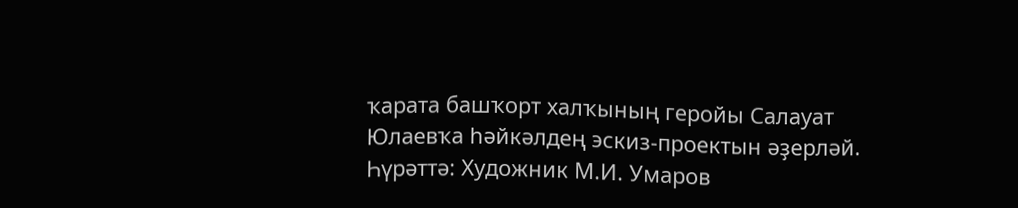ҡарата башҡорт халҡының геройы Салауат Юлаевҡа һәйкәлдең эскиз-проектын әҙерләй. Һүрәттә: Художник М.И. Умаров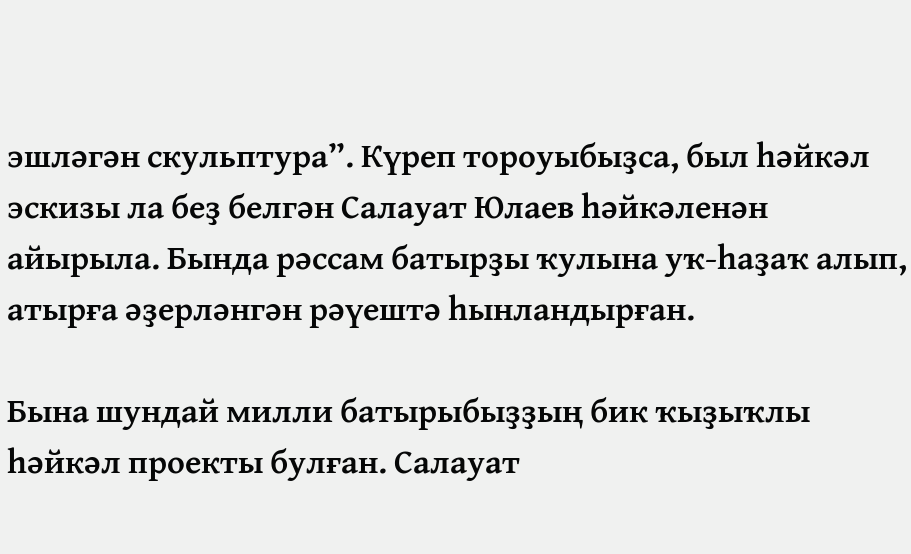эшләгән скульптура”. Күреп тороуыбыҙса, был һәйкәл эскизы ла беҙ белгән Салауат Юлаев һәйкәленән айырыла. Бында рәссам батырҙы ҡулына уҡ-һаҙаҡ алып, атырға әҙерләнгән рәүештә һынландырған.

Бына шундай милли батырыбыҙҙың бик ҡыҙыҡлы һәйкәл проекты булған. Салауат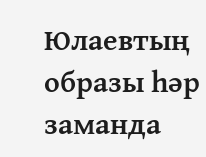Юлаевтың образы һәр заманда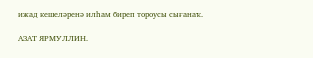ижад кешеләренә илһам биреп тороусы сығанаҡ.

АЗАТ ЯРМУЛЛИН.